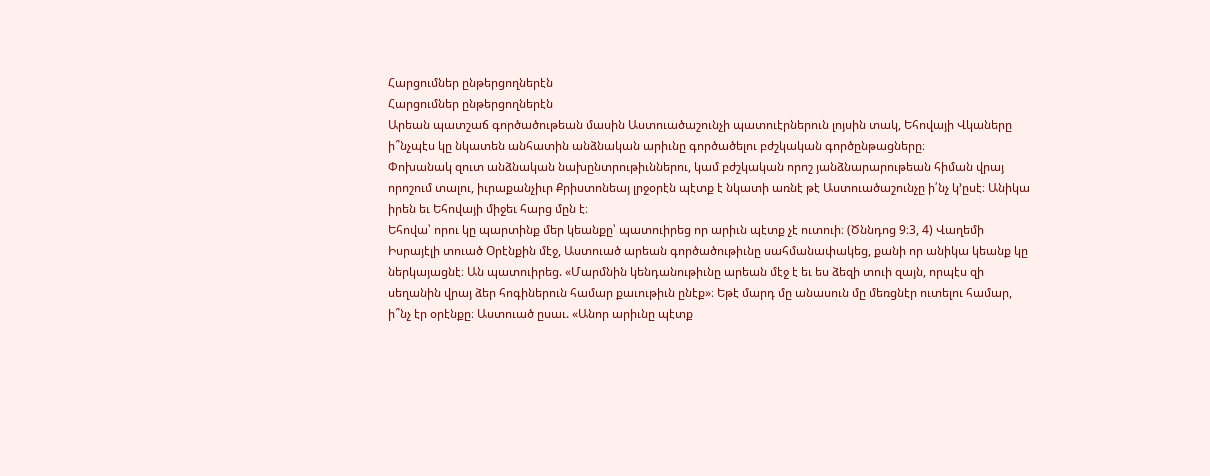Հարցումներ ընթերցողներէն
Հարցումներ ընթերցողներէն
Արեան պատշաճ գործածութեան մասին Աստուածաշունչի պատուէրներուն լոյսին տակ, Եհովայի Վկաները ի՞նչպէս կը նկատեն անհատին անձնական արիւնը գործածելու բժշկական գործընթացները։
Փոխանակ զուտ անձնական նախընտրութիւններու, կամ բժշկական որոշ յանձնարարութեան հիման վրայ որոշում տալու, իւրաքանչիւր Քրիստոնեայ լրջօրէն պէտք է նկատի առնէ թէ Աստուածաշունչը ի՛նչ կ’ըսէ։ Անիկա իրեն եւ Եհովայի միջեւ հարց մըն է։
Եհովա՝ որու կը պարտինք մեր կեանքը՝ պատուիրեց որ արիւն պէտք չէ ուտուի։ (Ծննդոց 9։3, 4) Վաղեմի Իսրայէլի տուած Օրէնքին մէջ, Աստուած արեան գործածութիւնը սահմանափակեց, քանի որ անիկա կեանք կը ներկայացնէ։ Ան պատուիրեց. «Մարմնին կենդանութիւնը արեան մէջ է եւ ես ձեզի տուի զայն, որպէս զի սեղանին վրայ ձեր հոգիներուն համար քաւութիւն ընէք»։ Եթէ մարդ մը անասուն մը մեռցնէր ուտելու համար, ի՞նչ էր օրէնքը։ Աստուած ըսաւ. «Անոր արիւնը պէտք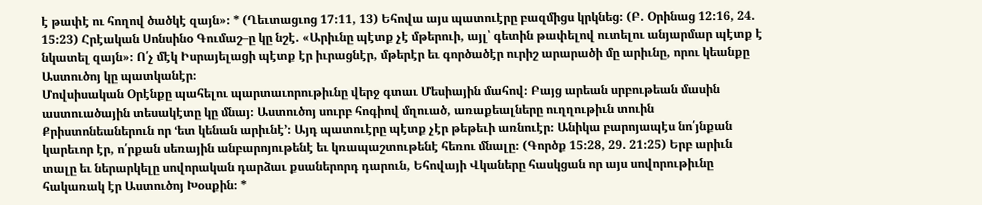է թափէ ու հողով ծածկէ զայն»։ * (Ղեւտացւոց 17։11, 13) Եհովա այս պատուէրը բազմիցս կրկնեց։ (Բ. Օրինաց 12։16, 24. 15։23) Հրէական Սոնսինօ Գումաշ–ը կը նշէ. «Արիւնը պէտք չէ մթերուի, այլ՝ գետին թափելով ուտելու անյարմար պէտք է նկատել զայն»։ Ո՛չ մէկ Իսրայելացի պէտք էր իւրացնէր, մթերէր եւ գործածէր ուրիշ արարածի մը արիւնը, որու կեանքը Աստուծոյ կը պատկանէր։
Մովսիսական Օրէնքը պահելու պարտաւորութիւնը վերջ գտաւ Մեսիային մահով։ Բայց արեան սրբութեան մասին աստուածային տեսակէտը կը մնայ։ Աստուծոյ սուրբ հոգիով մղուած, առաքեալները ուղղութիւն տուին Քրիստոնեաներուն որ ‘ետ կենան արիւնէ’։ Այդ պատուէրը պէտք չէր թեթեւի առնուէր։ Անիկա բարոյապէս նո՛յնքան կարեւոր էր, ո՛րքան սեռային անբարոյութենէ եւ կռապաշտութենէ հեռու մնալը։ (Գործք 15։28, 29. 21։25) Երբ արիւն տալը եւ ներարկելը սովորական դարձաւ քսաներորդ դարուն, Եհովայի Վկաները հասկցան որ այս սովորութիւնը հակառակ էր Աստուծոյ Խօսքին։ *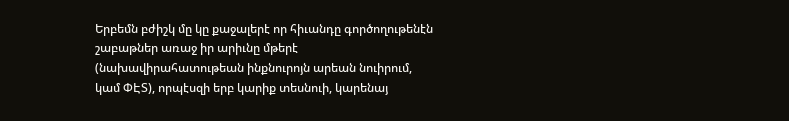Երբեմն բժիշկ մը կը քաջալերէ որ հիւանդը գործողութենէն շաբաթներ առաջ իր արիւնը մթերէ (նախավիրահատութեան ինքնուրոյն արեան նուիրում, կամ ՓԷՏ), որպէսզի երբ կարիք տեսնուի, կարենայ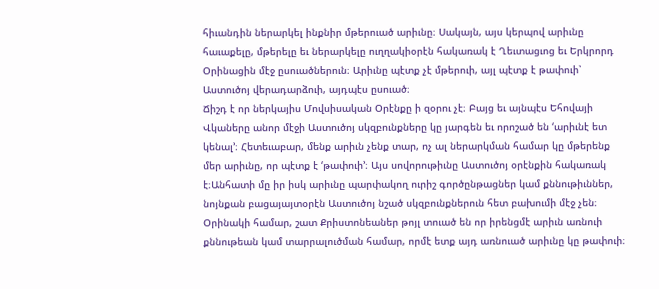հիւանդին ներարկել ինքնիր մթերուած արիւնը։ Սակայն, այս կերպով արիւնը հաւաքելը, մթերելը եւ ներարկելը ուղղակիօրէն հակառակ է Ղեւտացւոց եւ Երկրորդ Օրինացին մէջ ըսուածներուն։ Արիւնը պէտք չէ մթերուի, այլ պէտք է թափուի՝ Աստուծոյ վերադարձուի, այդպէս ըսուած։
Ճիշդ է որ ներկայիս Մովսիսական Օրէնքը ի զօրու չէ։ Բայց եւ այնպէս Եհովայի Վկաները անոր մէջի Աստուծոյ սկզբունքները կը յարգեն եւ որոշած են ‘արիւնէ ետ կենալ’։ Հետեւաբար, մենք արիւն չենք տար, ոչ ալ ներարկման համար կը մթերենք մեր արիւնը, որ պէտք է ‘թափուի’։ Այս սովորութիւնը Աստուծոյ օրէնքին հակառակ է։Անհատի մը իր իսկ արիւնը պարփակող ուրիշ գործընթացներ կամ քննութիւններ, նոյնքան բացայայտօրէն Աստուծոյ նշած սկզբունքներուն հետ բախումի մէջ չեն։ Օրինակի համար, շատ Քրիստոնեաներ թոյլ տուած են որ իրենցմէ արիւն առնուի քննութեան կամ տարրալուծման համար, որմէ ետք այդ առնուած արիւնը կը թափուի։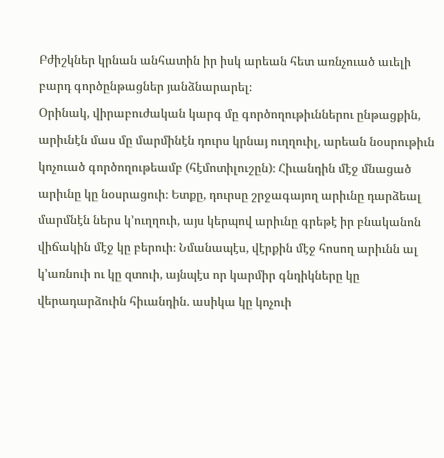Բժիշկներ կրնան անհատին իր իսկ արեան հետ առնչուած աւելի բարդ գործընթացներ յանձնարարել։
Օրինակ, վիրաբուժական կարգ մը գործողութիւններու ընթացքին, արիւնէն մաս մը մարմինէն դուրս կրնայ ուղղուիլ, արեան նօսրութիւն կոչուած գործողութեամբ (հէմոտիլուշըն)։ Հիւանդին մէջ մնացած արիւնը կը նօսրացուի։ Ետքը, դուրսը շրջագայող արիւնը դարձեալ մարմնէն ներս կ’ուղղուի, այս կերպով արիւնը գրեթէ իր բնականոն վիճակին մէջ կը բերուի։ Նմանապէս, վէրքին մէջ հոսող արիւնն ալ կ’առնուի ու կը զտուի, այնպէս որ կարմիր գնդիկները կը վերադարձուին հիւանդին. ասիկա կը կոչուի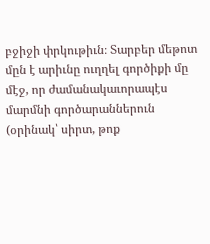բջիջի փրկութիւն։ Տարբեր մեթոտ մըն է արիւնը ուղղել գործիքի մը մէջ, որ ժամանակաւորապէս մարմնի գործարաններուն (օրինակ՝ սիրտ, թոք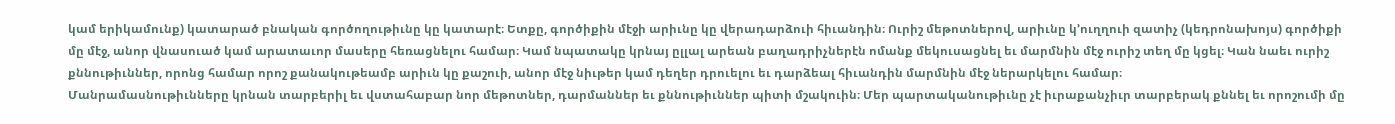կամ երիկամունք) կատարած բնական գործողութիւնը կը կատարէ։ Ետքը, գործիքին մէջի արիւնը կը վերադարձուի հիւանդին։ Ուրիշ մեթոտներով, արիւնը կ’ուղղուի զատիչ (կեդրոնախոյս) գործիքի մը մէջ, անոր վնասուած կամ արատաւոր մասերը հեռացնելու համար։ Կամ նպատակը կրնայ ըլլալ արեան բաղադրիչներէն ոմանք մեկուսացնել եւ մարմնին մէջ ուրիշ տեղ մը կցել։ Կան նաեւ ուրիշ քննութիւններ, որոնց համար որոշ քանակութեամբ արիւն կը քաշուի, անոր մէջ նիւթեր կամ դեղեր դրուելու եւ դարձեալ հիւանդին մարմնին մէջ ներարկելու համար։
Մանրամասնութիւնները կրնան տարբերիլ եւ վստահաբար նոր մեթոտներ, դարմաններ եւ քննութիւններ պիտի մշակուին։ Մեր պարտականութիւնը չէ իւրաքանչիւր տարբերակ քննել եւ որոշումի մը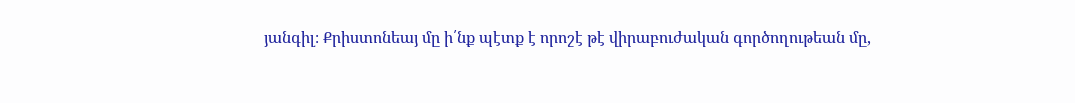յանգիլ։ Քրիստոնեայ մը ի՛նք պէտք է որոշէ թէ վիրաբուժական գործողութեան մը,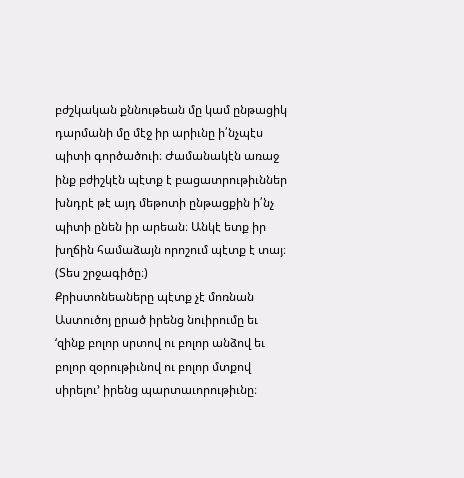բժշկական քննութեան մը կամ ընթացիկ դարմանի մը մէջ իր արիւնը ի՛նչպէս պիտի գործածուի։ Ժամանակէն առաջ ինք բժիշկէն պէտք է բացատրութիւններ խնդրէ թէ այդ մեթոտի ընթացքին ի՛նչ պիտի ընեն իր արեան։ Անկէ ետք իր խղճին համաձայն որոշում պէտք է տայ։ (Տես շրջագիծը։)
Քրիստոնեաները պէտք չէ մոռնան Աստուծոյ ըրած իրենց նուիրումը եւ ‘զինք բոլոր սրտով ու բոլոր անձով եւ բոլոր զօրութիւնով ու բոլոր մտքով սիրելու’ իրենց պարտաւորութիւնը։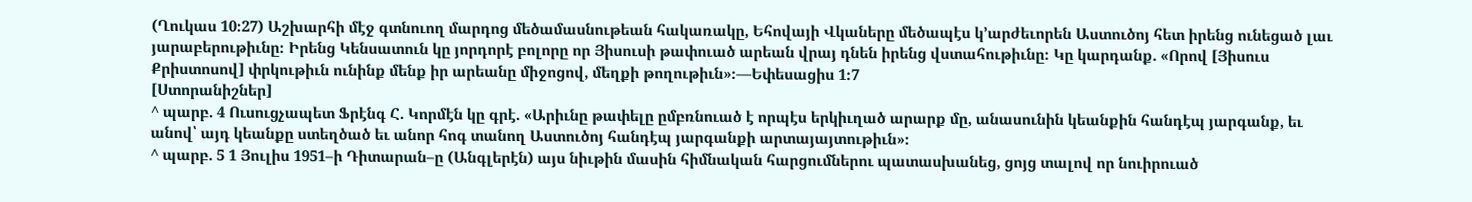(Ղուկաս 10։27) Աշխարհի մէջ գտնուող մարդոց մեծամասնութեան հակառակը, Եհովայի Վկաները մեծապէս կ’արժեւորեն Աստուծոյ հետ իրենց ունեցած լաւ յարաբերութիւնը։ Իրենց Կենսատուն կը յորդորէ բոլորը որ Յիսուսի թափուած արեան վրայ դնեն իրենց վստահութիւնը։ Կը կարդանք. «Որով [Յիսուս Քրիստոսով] փրկութիւն ունինք մենք իր արեանը միջոցով, մեղքի թողութիւն»։—Եփեսացիս 1։7
[Ստորանիշներ]
^ պարբ. 4 Ուսուցչապետ Ֆրէնգ Հ. Կորմէն կը գրէ. «Արիւնը թափելը ըմբռնուած է որպէս երկիւղած արարք մը, անասունին կեանքին հանդէպ յարգանք, եւ անով՝ այդ կեանքը ստեղծած եւ անոր հոգ տանող Աստուծոյ հանդէպ յարգանքի արտայայտութիւն»։
^ պարբ. 5 1 Յուլիս 1951–ի Դիտարան–ը (Անգլերէն) այս նիւթին մասին հիմնական հարցումներու պատասխանեց, ցոյց տալով որ նուիրուած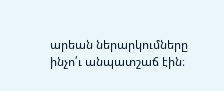արեան ներարկումները ինչո՛ւ անպատշաճ էին։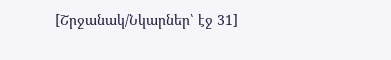[Շրջանակ/Նկարներ՝ էջ 31]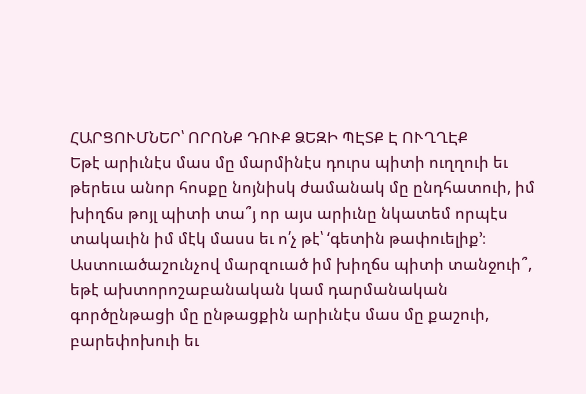ՀԱՐՑՈՒՄՆԵՐ՝ ՈՐՈՆՔ ԴՈՒՔ ՁԵԶԻ ՊԷՏՔ Է ՈՒՂՂԷՔ
Եթէ արիւնէս մաս մը մարմինէս դուրս պիտի ուղղուի եւ թերեւս անոր հոսքը նոյնիսկ ժամանակ մը ընդհատուի, իմ խիղճս թոյլ պիտի տա՞յ որ այս արիւնը նկատեմ որպէս տակաւին իմ մէկ մասս եւ ո՛չ թէ՝ ‘գետին թափուելիք’։
Աստուածաշունչով մարզուած իմ խիղճս պիտի տանջուի՞, եթէ ախտորոշաբանական կամ դարմանական գործընթացի մը ընթացքին արիւնէս մաս մը քաշուի, բարեփոխուի եւ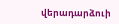վերադարձուի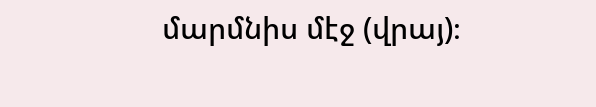մարմնիս մէջ (վրայ)։